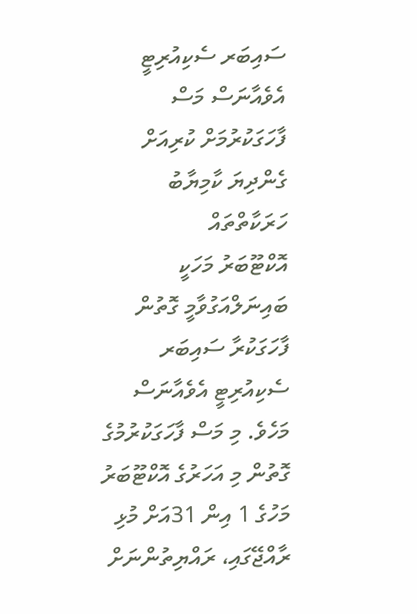ސައިބަރ ސެކިއުރިޓީ އެވެއާނަސް މަސް ފާހަގަކުރުމަށް ކުރިއަށް ގެންދިޔަ ކާމިޔާބު ހަރަކާތްތައް
އޮކްޓޫބަރު މަހަކީ ބައިނަލްއަގުވާމީ ގޮތުން ފާހަގަކުރާ ސައިބަރ ސެކިއުރިޓީ އެވެއާނަސް މަހެވެ. މި މަސް ފާހަގަކުރުމުގެ ގޮތުން މި އަހަރުގެ އޮކްޓޫބަރު މަހުގެ 1 އިން 31އަށް މުޅި ރާއްޖޭގައި، ރައްޔިތުންނަށް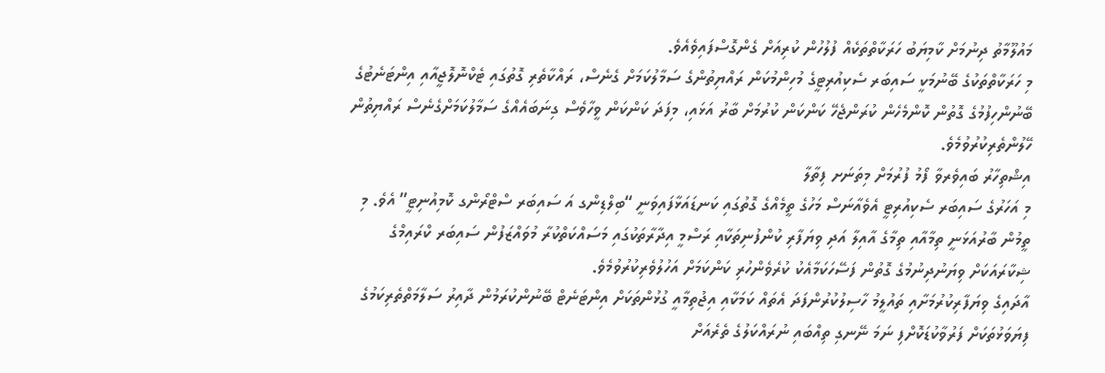މައުލޫމާތު ދިނުމަށް ކާމިޔަބު ހަރަކާތްތަކެއް ފުލުހުން ކުރިއަށް ގެންގޮސްފައިވެއެވެ.
މި ހަރަކާތްތަކުގެ ބޭނުމަކީ ސައިބަރ ސެކިއުރިޓީގެ މުހިންމުކަން ރައްޔިތުންގެ ސަމާލުކަމަށް ގެނެސް، ރައްކާތެރި ގޮތުގައި ޓެކްނޮލޮޖީއާއި އިންޓަނެޓުގެ ބޭނުންހިފުމުގެ ގޮތުން ކޮންމެހެން ކުރަންޖެހޭ ކަންކަން ކުރުމަށް ބާރު އަޅައި، މިފަދަ ކަންކަން ވީހާވެސް ގިނަބައެއްގެ ސަމާލުކަމަށްގެނެސް ރައްޔިތުން ހޭލުންތެރިކުރުވުމެވެ.
އިޝްތިހާރު ބައިވެރވާ ފޯމު ފުރުމަށް މިތަނަށ ފިތާލާ
މި އަހަރުގެ ސައިބަރ ސެކިއުރިޓީ އެވެއާނަސް މަހުގެ ތީމެއްގެ ގޮތުގައި ކަނޑައަޅާފައިވަނީ “ބިލްޑިންގ އަ ސައިބަރ ސްޓްރޯންގ ކޮމިއުނިޓީ” އެވެ. މި ތީމުން ބާރުއަޅަނީ ތިމާއާއި ތިމާގެ އާއިލާ އަދި ވިޔަފާރި ކުންފުނިތަކާއި ރަސްމީ އިދާރާތަކުގައި މަސައްކަތްކުރާ މުވައްޒަފުން ސައިބަރ ކްރައިމްގެ ޝިކާރައަކަށް ވިޔަނުދިނުމުގެ ގޮތުން ފަސޭހަކަމާއެކު ކުރެވެންހުރި ކަންކަމަށް އަހުލުވެރިކުރުވުމެވެ.
އާދައިގެ ވިޔަފާރިކުރުމަށާއި ތައުލީމު ހާސިލުކުރުންފަދަ އެތައް ކަމަކާއި އިޖުތިމާއީ ގުޅުންތަކަށް އިންޓަނެޓް ބޭނުންކުރަމުން ދާއިރު ސަލާމަތްތެރިކަމުގެ ފިޔަވަޅުތަކަށް ފަރުވާކުޑަކޮށްފި ނަމަ ނޭނގި ތިއްބައި ނުރައްކަލުގެ ތެރެއަށް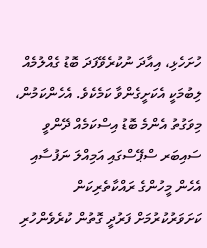ހުށަހެޅި، އިއާދަ ނުކުރެވޭފަދަ ބޮޑު ގެއްލުމެއް ލިބުމަކީ އެކަށީގެންވާ ކަމެކެވެ. އެހެންކަމުން، މިވަގުތު އެންމެ ބޮޑު އިސްކަމެއް ދޭންވީ ސައިބަރ ސްޕޭސްގައި އަމިއްލަ ނަފުސާއި އެހެން މީހުންގެ ރައްކާތެރިކަން ކަށަވަރުކުރުމަށް ފަރުދީ ގޮތުން ކުރެވެންހުރި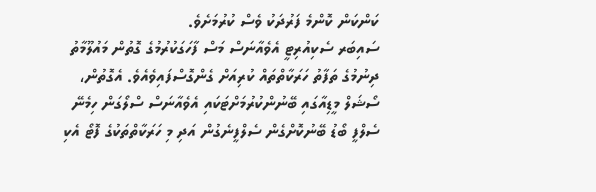ކަންކަން ކޮންމެ ފަރުދަކު ވެސް ކުރުމަށެވެ.
ސައިބަރ ސެކިއުރިޓީ އެވެއާނަސް މަސް ފާހަގަކުރުމުގެ ގޮތުން މައުލޫމާތު ދިނުމުގެ ތަފާތު ހަރަކާތްތައް ކުރިއަށް ގެންގޮސްފައިވެއެވެ. އެގޮތުން، ސޯޝަލް މީޑިއާގައި ބޭނުންކުރުމަށްޓަކައި އެވެއާނަސް ސްލޯގަން ހިމެނޭ ސެލްފީ ބޯޑު ބޭނުކޮށްގެން ސެލްފީނެގުން އަދި މި ހަރަކާތްތަކުގެ ފޮޓޯ އެކި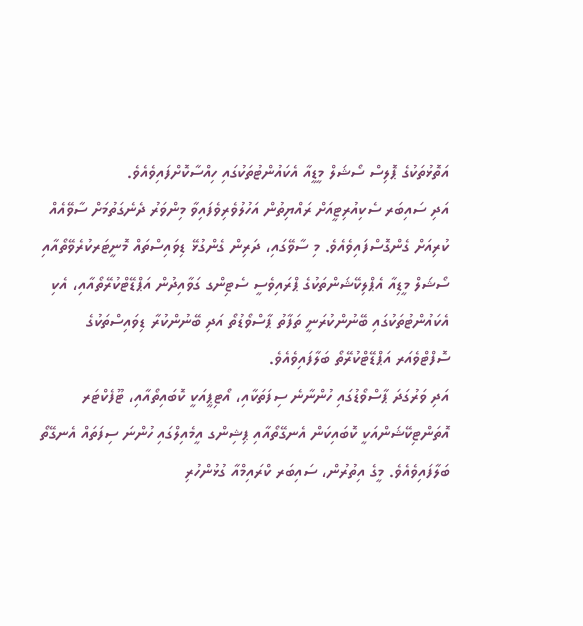އަތޮޅުތަކުގެ ޕޮލިސް ސޯޝަލް މީޑީއާ އެކައުންޓުތަކުގައި ހިއްސާކޮށްފައިވެއެވެ.
އަދި ސައިބަރ ސެކިއުރިޓީއަށް ރައްޔިތުން އަހުލުވެރިވެފައިވާ މިންވަރު ދެނެގަތުމަށް ސާވޭއެއް ކުރިއަށް ގެންގޮސްފައިވެއެވެ. މި ސާވޭގައި، ދަރިން ގެންގުޅޭ ޑިވައިސްތައް މޮނީޓަރކުރެވޭތޯއާއި ސޯޝަލް މީޑިއާ އެޕްލިކޭޝަންތަކުގެ ޕްރައިވެސީ ސެޓިންގ ގަވާއިދުން އަޕްޑޭޓްކުރޭތޯއާއި، އެކި އެކައުންޓުތަކުގައި ބޭނުންކުރަނީ ތަފާތު ޕާސްވޯޑުތޯ އަދި ބޭނުންކުރާ ޑިވައިސްތަކުގެ ސޮފްޓްވެއަރ އަޕްޑޭޓްކުރޭތޯ ބަލާފައިވެއެވެ.
އަދި ވަރުގަދަ ޕާސްވޯޑުގައި ހުންނާނެ ސިފަތަކާއި، އޯޓިޕީއަކީ ކޮބައިތޯއާއި، ޓޫފެކްޓަރ އޮތަންޓިކޭޝަންއަކީ ކޮބައިކަން އެނގޭތޯއާއި ޕިޝިންގ އީމެއިލްގައި ހުންނަ ސިފަތައް އެނގޭތޯ ބަލާފައިވެއެވެ. މީގެ އިތުރުން، ސައިބަރ ކްރައިމްއާ ގުޅުންހުރި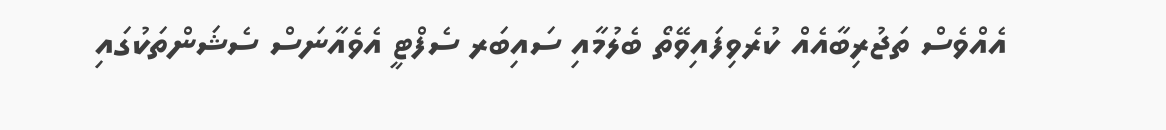އެއްވެސް ތަޖުރިބާއެއް ކުރެވިފައިވޭތޯ ބެލުމާއި ސައިބަރ ސެފްޓީ އެވެއާނަސް ސެޝަންތަކުގައި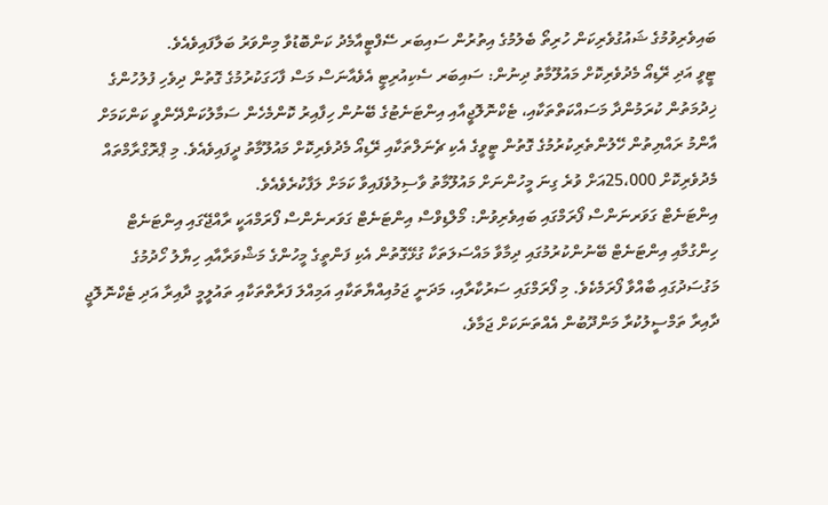ބައިވެރިވުމުގެ ޝައުގުވެރިކަން ހުރިތޯ ބެލުމުގެ އިތުރުން ސައިބަރ ސޭފްޓީއާމެދު ކަންބޮޑުވާ މިންވަރު ބަލާފައިވެއެވެ.
ޓީވީ އަދި ރޭޑިއޯ މެދުވެރިކޮށް މައުލޫމާތު ދިނުން: ސައިބަރ ސެކިއުރިޓީ އެވެއާނަސް މަސް ފާހަގަކުރުމުގެ ގޮތުން ދިވެހި ފުލުހުންގެ ޚިދުމަތުން ކުރަމުންދާ މަސައްކަތްތަކާއި، ޓެކްނޮލޮޖީއާއި އިންޓަނެޓުގެ ބޭނުން ހިފާއިރު ކޮންމެހެން ސަމާލުކަންދޭންވީ ކަންކަމަށް އާންމު ރައްޔިތުން ހޭލުންތެރިކުރުމުގެ ގޮތުން ޓީވީގެ އެކި ޗެނަލްތަކާއި ރޭޑިއޯ މެދުވެރިކޮށް މައުލޫމާތު ދީފައިވެއެވެ. މި ޕްރޮގްރާމްތައް މެދުވެރިކޮށް 25،000އަށް ވުރެ ގިނަ މީހުންނަށް މައުލޫމާތު ވާސިލުވެފައިވާ ކަމަށް ލަފާކުރެވެއެވެ.
އިންޓަނެޓް ގަވަރނަންސް ފޯރަމްގައި ބައިވެރިވުން: މޯލްޑިވްސް އިންޓަނެޓް ގަވަރނެންސް ފޯރަމްއަކީ ރާއްޖޭގައި އިންޓަނެޓް ހިންގުމާއި އިންޓަނެޓް ބޭނުންކުރުމުގައި ދިމާވާ މައްސަލަތަކާ ގުޅޭގޮތުން އެކި ފަންތީގެ މީހުންގެ މަޝްވަރާއާއި ހިޔާލު ހޯދުމުގެ މަގުސަދުގައި ބާއްވާ ފޯރަމެކެވެ. މި ފޯރަމްގައި ސަރުކާރާއި، މަދަނީ ޖަމުއިއްޔާތަކާއި އަމިއްލަ ފަރާތްތަކާއި ތައުލީމީ ދާއިރާ އަދި ޓެކްނޮލޮޖީ ދާއިރާ ތަމްސީލުކުރާ މަންދޫބުން އެއްތަނަކަށް ޖަމާވެ،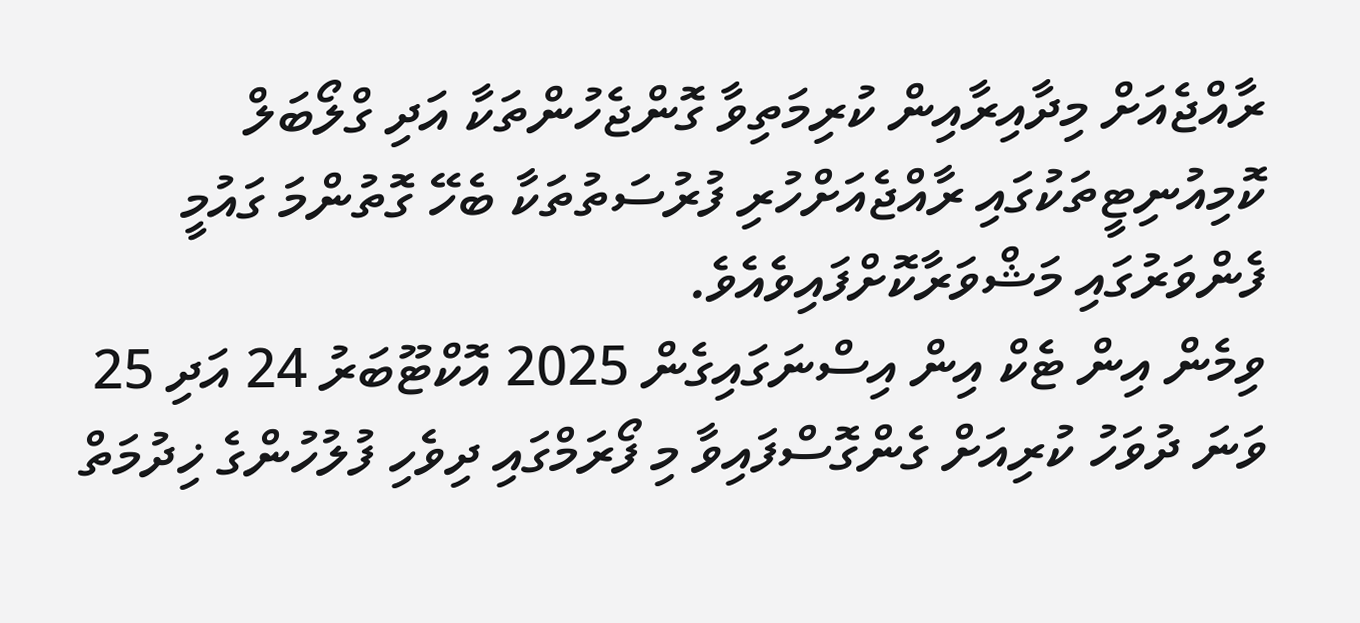ރާއްޖެއަށް މިދާއިރާއިން ކުރިމަތިވާ ގޮންޖެހުންތަކާ އަދި ގްލޯބަލް ކޮމިއުނިޓީތަކުގައި ރާއްޖެއަށްހުރި ފުރުސަތުތަކާ ބެހޭ ގޮތުންމަ ގައުމީ ފެންވަރުގައި މަޝްވަރާކޮށްފައިވެއެވެ.
ވިމެން އިން ޓެކް އިން އިސްނަގައިގެން 2025 އޮކްޓޫބަރު 24 އަދި 25 ވަނަ ދުވަހު ކުރިއަށް ގެންގޮސްފައިވާ މި ފޯރަމްގައި ދިވެހި ފުލުހުންގެ ޚިދުމަތް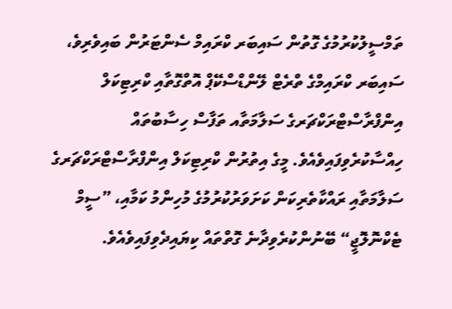ތަމްސީލުކުރުމުގެ ގޮތުން ސައިބަރ ކްރައިމް ސެންޓަރުން ބައިވެރިވެ، ސައިބަރ ކްރައިމްގެ ތްރެޓް ލޭންޑްސްކޭޕް އޮތްގޮތާއި ކްރިޓިކަލް އިންފްރާސްޓްރަކްޗަރގެ ސަލާމަތާއ ތަފާސް ހިސާބުތައް ހިއްސާކުރެވިފައިވެއެވެ. މީގެ އިތުރުން ކްރިޓިކަލް އިންފްރާސްޓްރަކްޗަރގެ ސަލާމަތާއި ރައްކާތެރިކަން ކަށަވަރުކުރުމުގެ މުހިންމު ކަމާއި، ”ސީމް ޓެކްނޮލޮޖީ“ ބޭނުންކުރެވިދާނެ ގޮތްތައް ކިޔައިދެވިފައިވެއެވެ.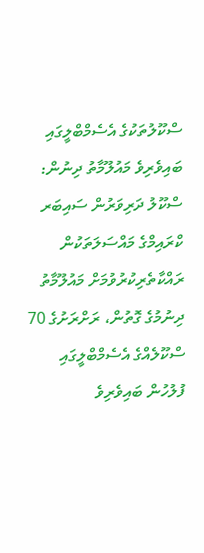ސްކޫލުތަކުގެ އެސެމްބްލީގައި ބައިވެރިވެ މައުލޫމާތު ދިނުން: ސްކޫލު ދަރިވަރުން ސައިބަރ ކްރައިމްގެ މައްސަލަތަކުން ރައްކާތެރިކުރުވުމަށް މައުލޫމާތު ދިނުމުގެ ގޮތުން، ރަށްރަށުގެ 70 ސްކޫލެއްގެ އެސެމްބްލީގައި ފުލުހުން ބައިވެރިވެ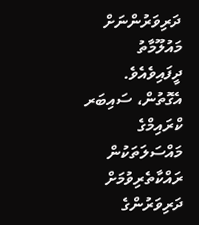ދަރިވަރުންނަށް މައުލޫމާތު ދީފައިވެއެވެ. އެގޮތުން، ސައިބަރ ކްރައިމްގެ މައްސަލަތަކުން ރައްކާތެރިވުމަށް ދަރިވަރުންގެ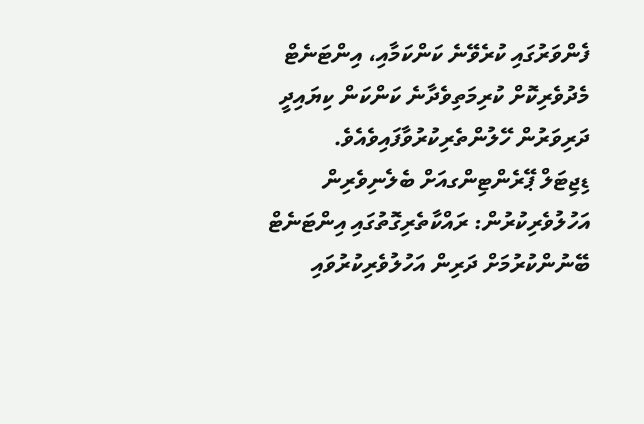ފެންވަރުގައި ކުރެވޭނެ ކަންކަމާއި، އިންޓަނެޓް މެދުވެރިކޮށް ކުރިމަތިވެދާނެ ކަންކަން ކިޔައިދީ ދަރިވަރުން ހޭލުންތެރިކުރުވާފައިވެއެވެ.
ޑިޖިޓަލް ޕޭރެންޓިންގއަށް ބެލެނިވެރިން އަހުލުވެރިކުރުން: ރައްކާތެރިގޮތުގައި އިންޓަނެޓް ބޭނުންކުރުމަށް ދަރިން އަހުލުވެރިކުރުވައި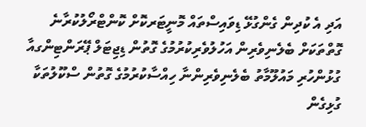އަދި އެ ކުދިން ގެންގުޅޭ ޑިވައިސްތައް މޮނީޓަރކޮށް ކޮންޓްރޯލުކުރާނެ ގޮތްތަކަށް ބެލެނިވެރިން އަހުލުވެރިކުރުމުގެ ގޮތުން ޑިޖިޓަލް ޕޭރަންޓިންގއާ ގުޅުންހުރި މައުލޫމާތު ބެލެނިވެރިންނާ ހިއްސާކުރުމުގެ ގޮތުން ސްކޫލުތަކާ ގުޅިގެން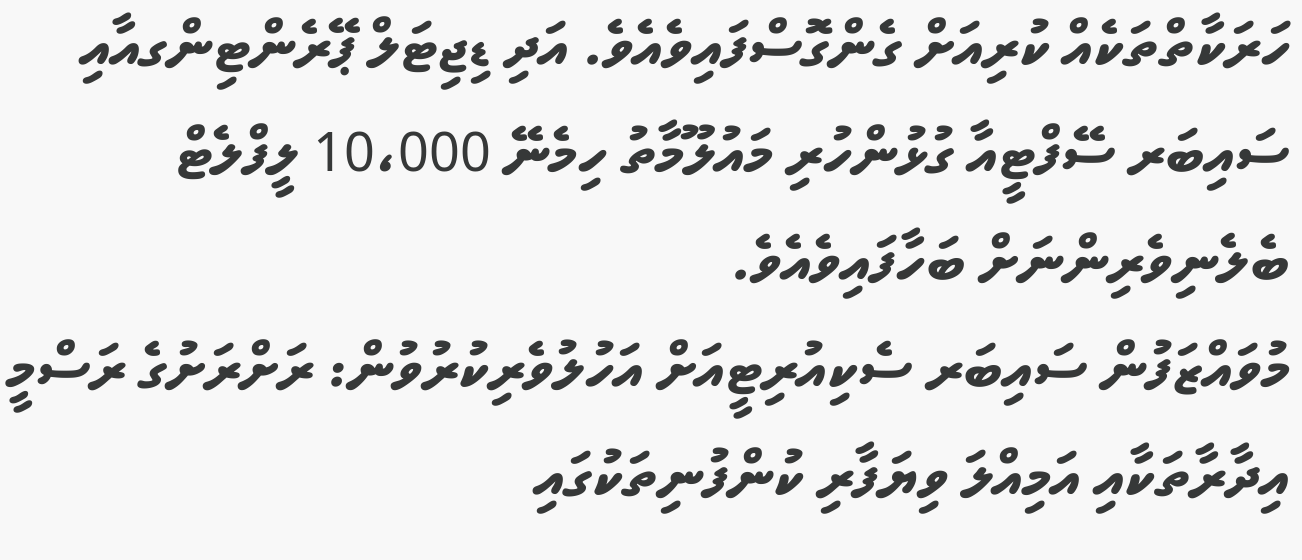ހަރަކާތްތަކެއް ކުރިއަށް ގެންގޮސްފައިވެއެވެ. އަދި ޑިޖިޓަލް ޕޭރެންޓިންގއާއި ސައިބަރ ސޭފްޓީއާ ގުޅުންހުރި މައުލޫމާތު ހިމެނޭ 10،000 ލީފްލެޓް ބެލެނިވެރިންނަށް ބަހާފައިވެއެވެ.
މުވައްޒަފުން ސައިބަރ ސެކިއުރިޓީއަށް އަހުލުވެރިކުރުވުން: ރަށްރަށުގެ ރަސްމީ އިދާރާތަކާއި އަމިއްލަ ވިޔަފާރި ކުންފުނިތަކުގައި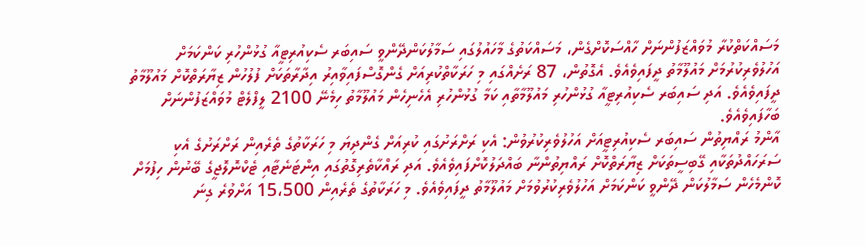މަސައްކަތްކުރާ މުވައްޒަފުންނަށް ހާއްސަކޮށްގެން، މަސައްކަތުގެ މާހައުލުގައި ސަމާލުކަންދޭންވީ ސައިބަރ ސެކިއުރިޓީއާ ގުޅުންހުރި ކަންކަމަށް އަހުލުވެރިކުރުމަށް މައުލޫމާތު ދީފައިވެއެވެ. އެގޮތުން، 87 ރަށެއްގައި މި ހަރަކާތްކުރިއަށް ގެންގޮސްފައިވާއިރު އިދާރާތަކަށް ފުލުހުން ޒިޔާރަތްކޮށް މައުލޫމާތު ދީފައިވެއެވެ. އަދި ސައިބަރ ސެކިއުރިޓީއާ ގުޅުންހުރި މައުލޫމާތާއި ކަމާ ގުޅުންހުރި އެހެނިހެން މައުލޫމާތު ހިމެނޭ 2100 ލީފްލެޓް މުވައްޒަފުންނަށް ބަހާފައިވެއެވެ.
އާންމު ރައްޔިތުން ސައިބަރ ސެކިއުރިޓީއަށް އަހުލުވެރިކުރުވުން: އެކި ރަށްރަށުގައި ކުރިއަށް ގެންދިޔަ މި ހަރަކާތުގެ ތެރެއިން ރަށްރަށުގެ އެކި ސަރަހައްދުތަކާއި ގޭބިސީތަކަށް ޒިޔާރަތްކޮށް ރައްޔިތުންނާ ބައްދަލުކޮށްފައިވެއެވެ. އަދި ރައްކާތެރިގޮތުގައި އިންޓަނެޓާއި ޓެކްނޮލޮޖީގެ ބޭނުން ހިފުމަށް ކޮންމެހެން ސަމާލުކަން ދޭންވީ ކަންކަމަށް އަހުލުވެރިކުރުވުމަށް މައުލޫމާތު ދީފައިވެއެވެ. މި ހަރަކާތުގެ ތެރެއިން 15،500 އަށްވުރެ ގިނަ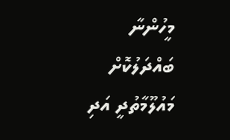މީހުންނާ ބައްދަލުކޮށް މައުލޫމާތުދީ އަދި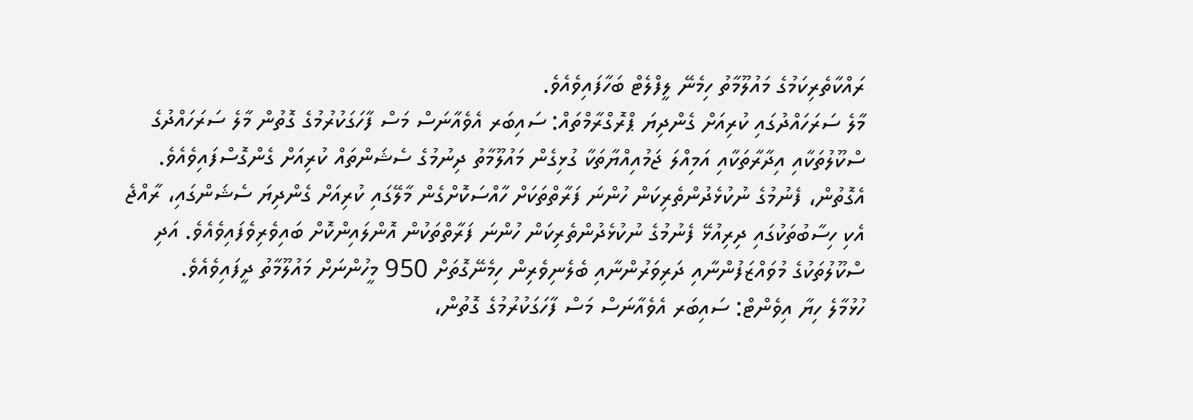ރައްކާތެރިކަމުގެ މައުލޫމާތު ހިމެނޭ ލީފްލެޓް ބަހާފައިވެއެވެ.
މާލެ ސަރަހައްދުގައި ކުރިއަށް ގެންދިޔަ ޕްރޮގްރާމްތައް: ސައިބަރ އެވެއާނަސް މަސް ފާހަގަކުރުމުގެ ގޮތުން މާލެ ސަރަހައްދުގެ ސްކޫލުތަކާއި އިދާރާތަކާއި އަމިއްލަ ޖަމުއިއްޔާތަކާ ގުޅިގެން މައުލޫމާތު ދިނުމުގެ ސެޝަންތައް ކުރިއަށް ގެންގޮސްފައިވެއެވެ. އެގޮތުން، ފެނުމުގެ ނުކުޅެދުންތެރިކަން ހުންނަ ފަރާތްތަކަށް ހާއްސަކޮށްގެން މާލޭގައި ކުރިއަށް ގެންދިޔަ ސެޝަންގައި، ރާއްޖެ އެކި ހިސާބުތަކުގައި ދިރިއުޅޭ ފެނުމުގެ ނުކުޅެދުންތެރިކަން ހުންނަ ފަރާތްތަކުން އޮންލައިންކޮށް ބައިވެރިވެފައިވެއެވެ. އަދި ސްކޫލުތަކުގެ މުވައްޒަފުންނާއި ދަރިވަރުންނާއި ބެލެނިވެރިން ހިމެނޭގޮތަށް 950 މީހުންނަށް މައުލޫމާތު ދީފައިވެއެވެ.
ހުޅުމާލެ ހިޔާ އިވެންޓް: ސައިބަރ އެވެއާނަސް މަސް ފާހަގަކުރުމުގެ ގޮތުން،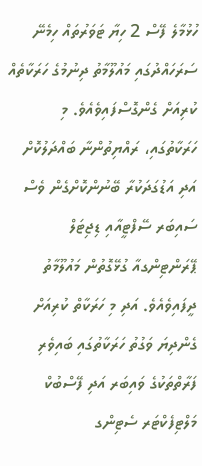ހުޅުމާލެ ފޭސް 2 ހިޔާ ޓަވަރުތައް ހިމެނޭ ސަރަހައްދުގައި މައުލޫމާތު ދިނުމުގެ ހަރަކާތެއް ކުރިއަށް ގެންގޮސްފައިވެއެވެ. މި ހަރަކާތުގައި، ރައްޔިތުންނާ ބައްދަލުކޮށް އަދި އަޑުގަދަކުރާ ބޭނުންކޮށްގެން ވެސް ސައިބަރ ސޭފްޓީއާއި ޑިޖިޓަލް ޕޭރަންޓިންގއާ ގުޅޭގޮތުން މައުލޫމާތު ދީފައިވެއެވެ. އަދި މި ހަރަކާތް ކުރިއަށް ގެންދިޔަ ވަގުތު ހަރަކާތުގައި ބައިވެރި ފަރާތްތަކުގެ ވައިބަރ އަދި ފޭސްބުކް މަލްޓިފެކްޓަރ ސެޓިންގ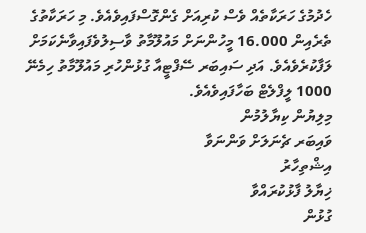ހެދުމުގެ ހަރަކާތެއް ވެސް ކުރިއަށް ގެންގޮސްފައިވެއެވެ. މި ހަރަކާތުގެ ތެރެއިން 16.000 މީހުންނަށް މައުލޫމާތު ވާސިލުވެފައިވާނެކަމަށް ލަފާކުރެވެއެވެ. އަދި ސައިބަރ ސޭފްޓީއާ ގުޅުންހުރި މައުލޫމާތު ހިމެނޭ 1000 ލީފްލެޓް ބަހާފައިވެއެވެ.
މިލިޔުން ކިޔާލުމުން
ވައިބަރ ޗެނަލަށް ވަންނަވާ
އިޝްތިހާރު
ޚިޔާލު ފާޅުކުރައްވާ
ގުޅުން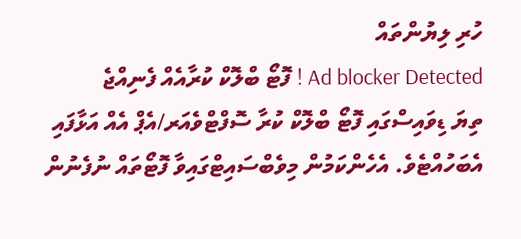ހުރި ލިޔުންތައް
Ad blocker Detected ! ފޮޓޯ ބްލޮކް ކުރާއެއް ފެނިއްޖެ
ތިޔަ ޑިވައިސްގައި ފޮޓޯ ބްލޮކް ކުރާ ސޮފްޓްވެއަރ/އެޕް އެއް އަޅާފައި އެބަހުއްޓެވެ. އެހެންކަމުން މިވެބްސައިޓްގައިވާ ފޮޓޯތައް ނުފެނުން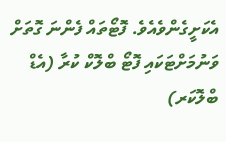އެކަށީގެންވެއެވެ. ފޮޓޯތައް ފެންނަ ގޮތަށް ވަނުމަށްޓަކައި ފޮޓޯ ބްލޮކް ކުރާ (އެޑް ބްލޮކަރ)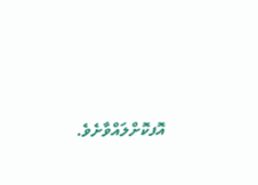އޮފކޮށްލައްވާށެވެ.